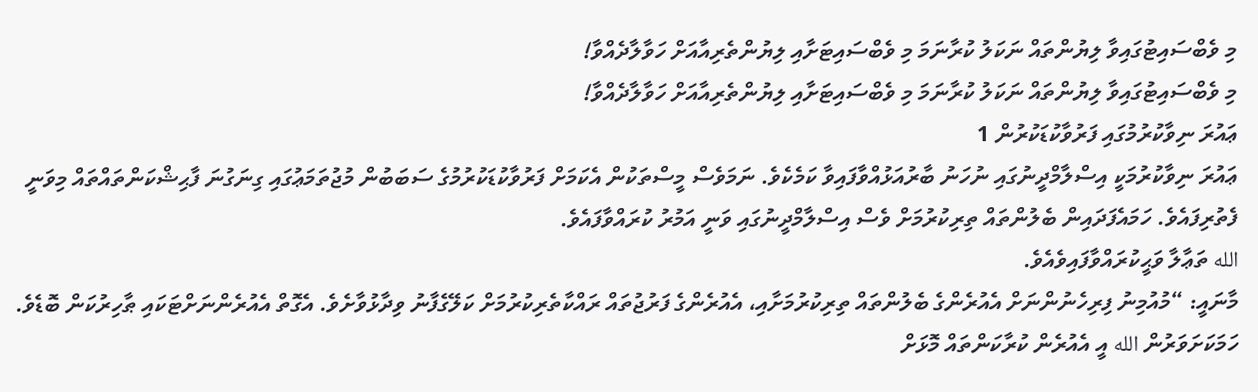މި ވެބްސައިޓުގައިވާ ލިޔުންތައް ނަކަލު ކުރާނަމަ މި ވެބްސައިޓަށާއި ލިޔުންތެރިއާއަށް ހަވާލާދެއްވާ!
މި ވެބްސައިޓުގައިވާ ލިޔުންތައް ނަކަލު ކުރާނަމަ މި ވެބްސައިޓަށާއި ލިޔުންތެރިއާއަށް ހަވާލާދެއްވާ!
ޢައުރަ ނިވާކުރުމުގައި ފަރުވާކުޑަކުރުން 1
ޢައުރަ ނިވާކުރުމަކީ އިސްލާމްދީނުގައި ނުހަނު ބާރުއަޅުއްވާފައިވާ ކަމެކެވެ. ނަމަވެސް މީސްތަކުން އެކަމަށް ފަރުވާކުޑަކުރުމުގެ ސަބަބުން މުޖުތަމަޢުގައި ގިނަގުނަ ފާޙިޝްކަންތައްތައް މިވަނީ ފެތުރިފައެވެ. ހަމައެފަދައިން ބެލުންތައް ތިރިކުރުމަށް ވެސް އިސްލާމްދީނުގައި ވަނީ އަމުރު ކުރައްވާފައެވެ.
الله ތަޢާލާ ވަޙީކުރައްވާފައިވެއެވެ.
މާނައީ: “މުއުމިނު ފިރިހެނުންނަށް އެއުރެންގެ ބެލުންތައް ތިރިކުރުމަށާއި، އެއުރެންގެ ފަރުޖުތައް ރައްކާތެރިކުރުމަށް ކަލޭގެފާނު ވިދާޅުވާށެވެ. އެގޮތް އެއުރެންނަށްޓަކައި ޠާހިރުކަން ބޮޑެވެ. ހަމަކަށަވަރުން الله އީ އެއުރެން ކުރާކަންތައް މޮޅަށް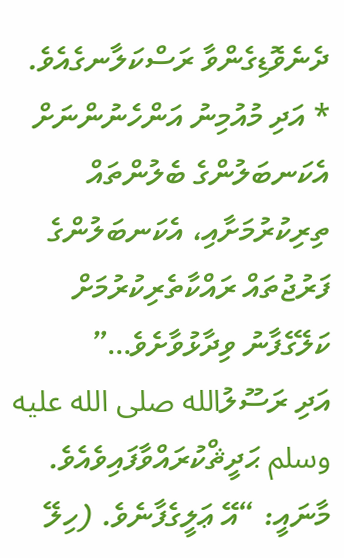ދެނެވޮޑިގެންވާ ރަސްކަލާނގެއެވެ. * އަދި މުއުމިނު އަންހެނުންނަށް އެކަނބަލުންގެ ބެލުންތައް ތިރިކުރުމަށާއި، އެކަނބަލުންގެ ފަރުޖުތައް ރައްކާތެރިކުރުމަށް ކަލޭގެފާނު ވިދާޅުވާށެވެ…”
އަދި ރަސޫލުالله صلى الله عليه وسلم ޙަދީޘްކުރައްވާފައިވެއެވެ.
މާނައީ: “އޭ ޢަލީގެފާނެވެ. (ހިލޭ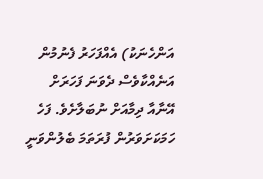އަންހެނަކު) އެއްފަހަރު ފެނުމުން އަނެއްކާވެސް ދެވަނަ ފަހަރަށް އޭނާއާ ދިމާއަށް ނުބަލާށެވެ. ފަހެ ހަމަކަށަވަރުން ފުރަތަމަ ބެލުންވަނީ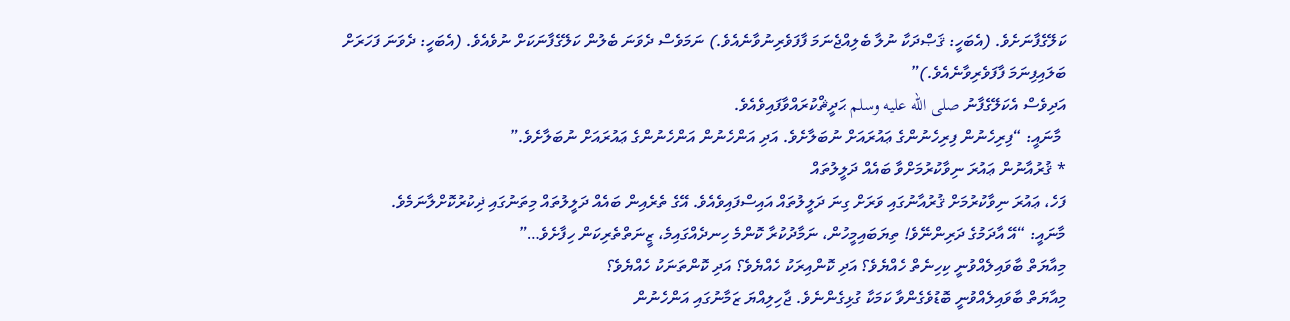ކަލޭގެފާނަށެވެ. (އެބަހީ: ޤަޞްދަކާ ނުލާ ބެލިއްޖެނަމަ ފާފަވެރިނުވާނެއެވެ.) ނަމަވެސް ދެވަނަ ބެލުން ކަލޭގެފާނަކަށް ނުވެއެވެ. (އެބަހީ: ދެވަނަ ފަހަރަށް ބަލައިފިނަމަ ފާފަވެރިވާނެއެވެ.)”
އަދިވެސް އެކަލޭގެފާނު صلى الله عليه وسلم ޙަދީޘްކުރައްވާފައިވެއެވެ.
 މާނައީ: “ފިރިހެނުން ފިރިހެނުންގެ ޢައުރައަށް ނުބަލާށެވެ. އަދި އަންހެނުން އަންހެނުންގެ ޢައުރައަށް ނުބަލާށެވެ.”
* ޤުރުއާނުން ޢައުރަ ނިވާކުރުމަށްވާ ބައެއް ދަލީލުތައް
ފަހެ، ޢައުރަ ނިވާކުރުމަށް ޤުރުއާނުގައި ވަރަށް ގިނަ ދަލީލުތައް އައިސްފައިވެއެވެ. އޭގެ ތެރެއިން ބައެއް ދަލީލުތައް މިތަނުގައި ޛިކުރުކޮށްލާނަމެވެ.
މާނައީ: “އޭ އާދަމުގެ ދަރިންނޭވެ! ތިޔަބައިމީހުން، ނަމާދުކުރާ ކޮންމެ ހިނދެއްގައިމެ، ޒީނަތްތެރިކަން ހިފާށެވެ…”
މިއާޔަތް ބާވައިލެއްވުނީ ކިހިނެތް ހެއްޔެވެ؟ އަދި ކޮންއިރަކު ހެއްޔެވެ؟ އަދި ކޮންތަނަކު ހެއްޔެވެ؟
މިއާޔަތް ބާވައިލެއްވުނީ ބޮޑުވެގެންވާ ކަމަކާ ގުޅިގެންނެވެ. ޖާހިލިއްޔަ ޒަމާނުގައި އަންހެނުން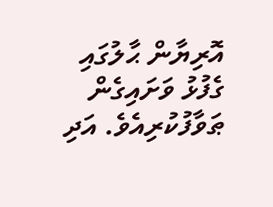އޮރިޔާން ޙާލުގައި ގެފުޅު ވަށައިގެން ޠަވާފުކުރިއެވެ. އަދި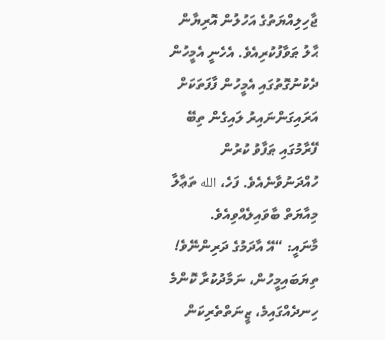ޖާހިލިއްޔަތުގެ އަހުލުން އޮރިޔާން ޙާލު ޠަވާފުކުރިއެވެ. އެހެނީ އެމީހުން ދެކުނުގޮތުގައި އެމީހުން ފާފަތަކަށް އަރައިގަންނައިރު ލައިގެން ތިބޭ ފޭރާމުގައި ޠަފާވު ކުރުން ހުއްދަނުވާނެއެވެ. ފަހެ، الله ތަޢާލާ މިއާޔަތް ބާވައިލެއްވިއެވެ.
މާނައީ: “އޭ އާދަމުގެ ދަރިންނޭވެ! ތިޔަބައިމީހުން، ނަމާދުކުރާ ކޮންމެ ހިނދެއްގައިމެ، ޒީނަތްތެރިކަން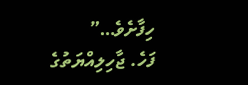ހިފާށެވެ…”
ފަހެ. ޖާހިލިއްޔަތުގެ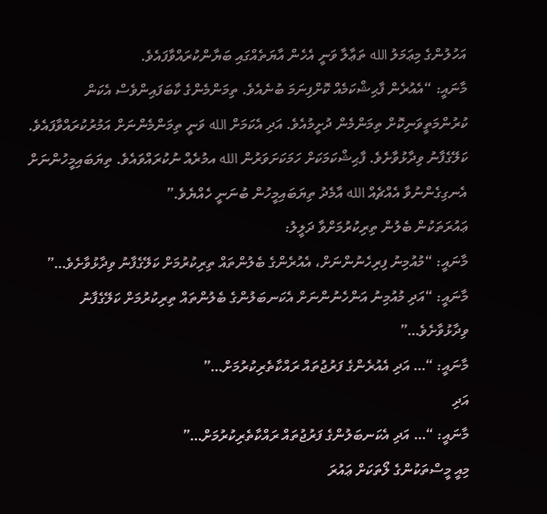އަހުލުންގެ މިޢަމަލު الله ތަޢާލާ ވަނީ އެހެން އާޔަތެއްގައި ބަޔާންކުރައްވާފައެވެ.
މާނައީ: “އެއުރެން ފާޙިޝްކަމެއް ކޮށްފިނަމަ ބުނެއެވެ. ތިމަންމެންގެ ކާބަފައިންވެސް އެކަން ކުރުންމަތީވަނިކޮށް ތިމަންމެން ދުށީމުއެވެ. އަދި އެކަމަށް الله ވަނީ ތިމަންމެންނަށް އަމުރުކުރައްވާފައެވެ. ކަލޭގެފާނު ވިދާޅުވާށެވެ. ފާޙިޝްކަމަކަށް ހަމަކަށަވަރުން الله އމުރެއް ނުކުރައްވައެވެ. ތިޔަބައިމީހުންނަށް އެނގިގެންނުވާ އެއްޗެއް الله އާމެދު ތިޔަބައިމީހުން ބުނަނީ ހެއްޔެވެ.”
ޢައުރަތަކުން ބެލުން ތިރިކުރުމަށްވާ ދަލީލު:
މާނައީ: “މުއުމިނު ފިރިހެނުންނަށް، އެއުރެންގެ ބެލުންތައް ތިރިކުރުމަށް ކަލޭގެފާނު ވިދާޅުވާށެވެ…”
މާނައީ: “އަދި މުއުމިނު އަންހެނުންނަށް އެކަނބަލުންގެ ބެލުންތައް ތިރިކުރުމަށް ކަލޭގެފާނު ވިދާޅުވާށެވެ…”
މާނައީ: “… އަދި އެއުރެންގެ ފަރުޖުތައް ރައްކާތެރިކުރުމަށް…”
އަދި
މާނައީ: “… އަދި އެކަނބަލުންގެ ފަރުޖުތައް ރައްކާތެރިކުރުމަށް…”
މިއީ މީސްތަކުންގެ ލޯތަކަށް ޢައުރަ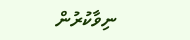ނިވާކުރުން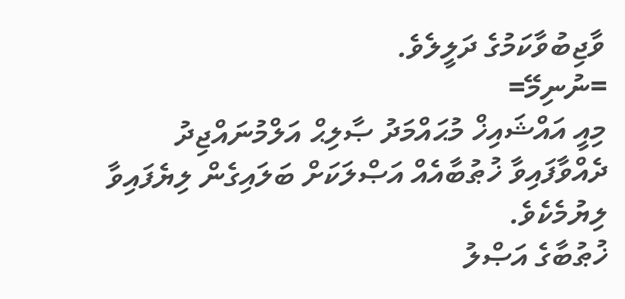ވާޖިބުވާކަމުގެ ދަލީލެވެ.
=ނުނިމޭ=
މިއީ އައްޝައިޚް މުޙައްމަދު ޞާލިޙް އަލްމުނައްޖިދު ދެއްވާފައިވާ ޚުޠުބާއެއް އަޞްލަކަށް ބަލައިގެން ލިޔެފައިވާ ލިޔުމެކެވެ.
ޚުޠުބާގެ އަޞްލު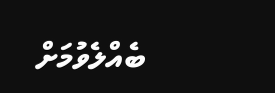ބެއްލެވުމަށް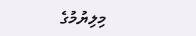މިލިޔުމުގެ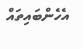އެހެންބައިތައް